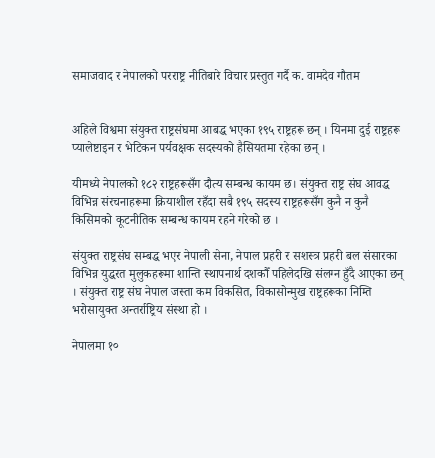समाजवाद र नेपालको परराष्ट्र नीतिबारे विचार प्रस्तुत गर्दै क. वामदेव गौतम


अहिले विश्वमा संयुक्त राष्ट्रसंघमा आबद्ध भएका १९५ राष्ट्रहरू छन् । यिनमा दुई राष्ट्रहरू प्यालेष्टाइन र भेटिकन पर्यवक्षक सदस्यको हैसियतमा रहेका छन् ।

यीमध्ये नेपालको १८२ राष्ट्रहरूसँग दौत्य सम्बन्ध कायम छ। संयुक्त राष्ट्र संघ आवद्ध विभिन्न संरचनाहरूमा क्रियाशील रहँदा सबै १९५ सदस्य राष्ट्रहरूसँग कुनै न कुनै किसिमको कूटनीतिक सम्बन्ध कायम रहने गरेको छ ।

संयुक्त राष्ट्रसंघ सम्बद्ध भएर नेपाली सेना, नेपाल प्रहरी र सशस्त्र प्रहरी बल संसारका विभिन्न युद्धरत मुलुकहरूमा शान्ति स्थापनार्थ दशकौँ पहिलेदखि संलग्न हुँदै आएका छन् । संयुक्त राष्ट्र संघ नेपाल जस्ता कम विकसित, विकासोन्मुख राष्ट्रहरूका निम्ति भरोसायुक्त अन्तर्राष्ट्रिय संस्था हो ।

नेपालमा १०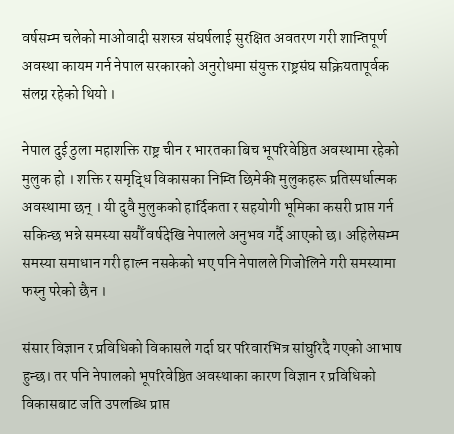वर्षसम्म चलेको माओवादी सशस्त्र संघर्षलाई सुरक्षित अवतरण गरी शान्तिपूर्ण अवस्था कायम गर्न नेपाल सरकारको अनुरोधमा संयुक्त राष्ट्रसंघ सक्रियतापूर्वक संलग्न रहेको थियो ।

नेपाल दुई ठुला महाशक्ति राष्ट्र चीन र भारतका बिच भूपरिवेष्ठित अवस्थामा रहेको मुलुक हो । शक्ति र समृद्धि विकासका निम्ति छिमेकी मुलुकहरू प्रतिस्पर्धात्मक अवस्थामा छन् । यी दुवै मुलुकको हार्दिकता र सहयोगी भूमिका कसरी प्राप्त गर्न सकिन्छ भन्ने समस्या सयौँ वर्षदेखि नेपालले अनुभव गर्दै आएको छ। अहिलेसम्म समस्या समाधान गरी हाल्न नसकेको भए पनि नेपालले गिजोलिने गरी समस्यामा फस्नु परेको छैन ।

संसार विज्ञान र प्रविधिको विकासले गर्दा घर परिवारभित्र सांघुरिदै गएको आभाष हुन्छ। तर पनि नेपालको भूपरिवेष्ठित अवस्थाका कारण विज्ञान र प्रविधिको विकासबाट जति उपलब्धि प्राप्त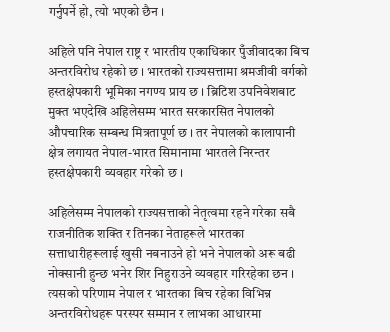गर्नुपर्ने हो, त्यो भएको छैन ।

अहिले पनि नेपाल राष्ट्र र भारतीय एकाधिकार पुँजीवादका बिच अन्तरविरोध रहेको छ । भारतको राज्यसत्तामा श्रमजीवी वर्गको हस्तक्षेपकारी भूमिका नगण्य प्राय छ । ब्रिटिश उपनिवेशबाट मुक्त भएदेखि अहिलेसम्म भारत सरकारसित नेपालको औपचारिक सम्बन्ध मित्रतापूर्ण छ । तर नेपालको कालापानी क्षेत्र लगायत नेपाल-भारत सिमानामा भारतले निरन्तर हस्तक्षेपकारी व्यवहार गरेको छ ।

अहिलेसम्म नेपालको राज्यसत्ताको नेतृत्वमा रहने गरेका सबै राजनीतिक शक्ति र तिनका नेताहरूले भारतका सत्ताधारीहरूलाई खुसी नबनाउने हो भने नेपालको अरू बढी नोक्सानी हुन्छ भनेर शिर निहुराउने व्यवहार गरिरहेका छन । त्यसको परिणाम नेपाल र भारतका बिच रहेका विभिन्न अन्तरविरोधहरू परस्पर सम्मान र लाभका आधारमा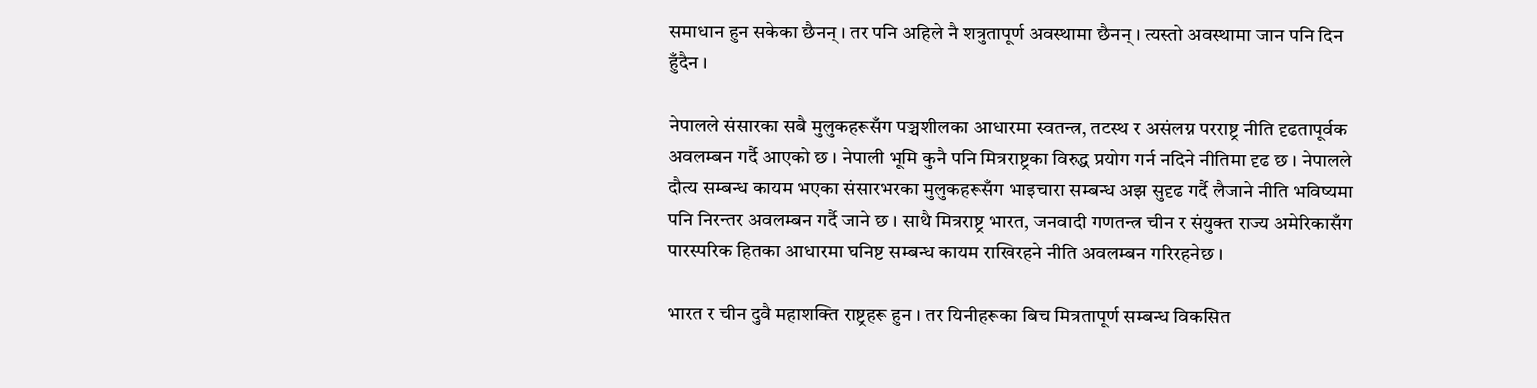समाधान हुन सकेका छैनन्‌ । तर पनि अहिले नै शत्रुतापूर्ण अवस्थामा छैनन्‌ । त्यस्तो अवस्थामा जान पनि दिन हुँदैन ।

नेपालले संसारका सबै मुलुकहरूसँग पञ्चशीलका आधारमा स्वतन्त्र, तटस्थ र असंलग्न परराष्ट्र नीति दृढतापूर्वक अवलम्बन गर्दै आएको छ । नेपाली भूमि कुनै पनि मित्रराष्ट्रका विरुद्ध प्रयोग गर्न नदिने नीतिमा दृढ छ । नेपालले दौत्य सम्बन्ध कायम भएका संसारभरका मुलुकहरूसँग भाइचारा सम्बन्ध अझ सुदृढ गर्दै लैजाने नीति भविष्यमा पनि निरन्तर अवलम्बन गर्दै जाने छ । साथै मित्रराष्ट्र भारत, जनवादी गणतन्त्र चीन र संयुक्त राज्य अमेरिकासँग पारस्परिक हितका आधारमा घनिष्ट सम्बन्ध कायम राखिरहने नीति अवलम्बन गरिरहनेछ ।

भारत र चीन दुवै महाशक्ति राष्ट्रहरू हुन । तर यिनीहरूका बिच मित्रतापूर्ण सम्बन्ध विकसित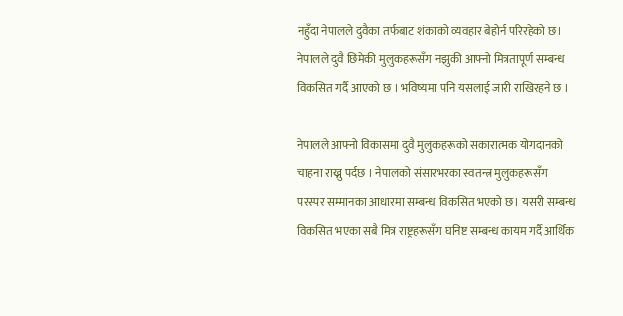नहुँदा नेपालले दुवैका तर्फबाट शंकाको व्यवहार बेहोर्न परिरहेको छ। नेपालले दुवै छिमेकी मुलुकहरूसँग नझुकी आफ्नो मित्रतापूर्ण सम्बन्ध विकसित गर्दै आएको छ । भविष्यमा पनि यसलाई जारी राखिरहने छ ।

नेपालले आफ्नो विकासमा दुवै मुलुकहरूको सकारात्मक योगदानको चाहना राख्नु पर्दछ । नेपालको संसारभरका स्वतन्त्र मुलुकहरूसँग परस्पर सम्मानका आधारमा सम्बन्ध विकसित भएको छ। यसरी सम्बन्ध विकसित भएका सबै मित्र राष्ट्रहरूसँग घनिष्ट सम्बन्ध कायम गर्दै आर्थिक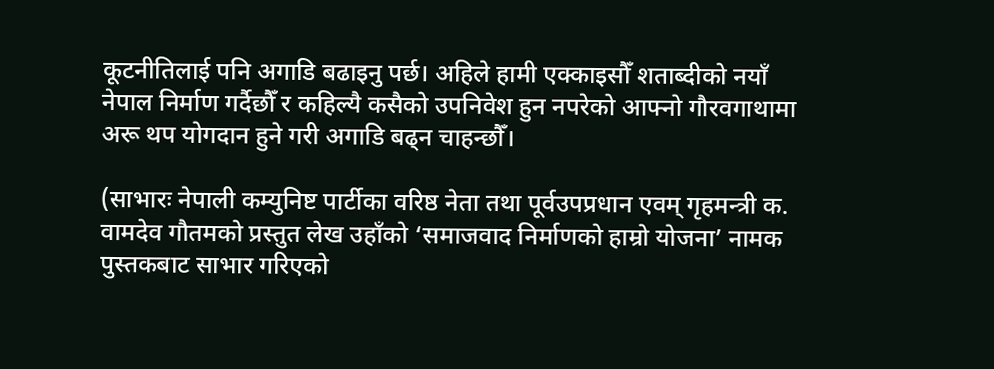कूटनीतिलाई पनि अगाडि बढाइनु पर्छ। अहिले हामी एक्काइसौँ शताब्दीको नयाँ नेपाल निर्माण गर्दैछौँ र कहिल्यै कसैको उपनिवेश हुन नपरेको आफ्नो गौरवगाथामा अरू थप योगदान हुने गरी अगाडि बढ्न चाहन्छौँ।

(साभारः नेपाली कम्युनिष्ट पार्टीका वरिष्ठ नेता तथा पूर्वउपप्रधान एवम् गृहमन्त्री क. वामदेव गौतमको प्रस्तुत लेख उहाँको ‘समाजवाद निर्माणको हाम्रो योजना’ नामक पुस्तकबाट साभार गरिएको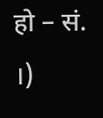हो – सं. ।)